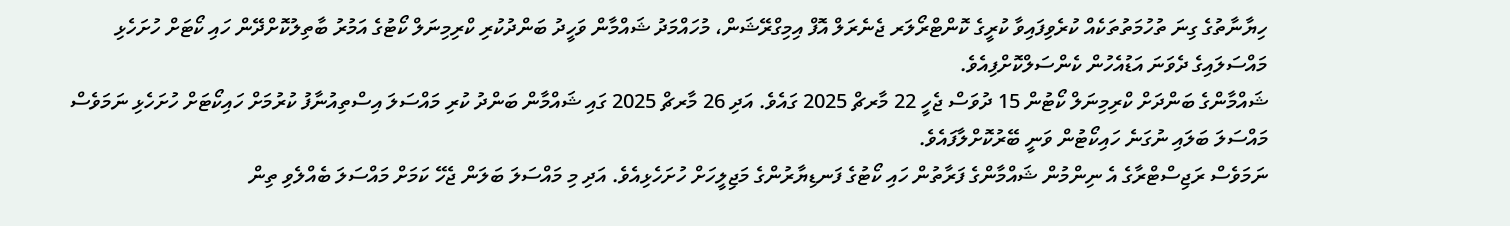ހިޔާނާތުގެ ގިނަ ތުހުމަތުތަކެއް ކުރެވިފައިވާ ކުރީގެ ކޮންޓްރޯލަރ ޖެނެރަލް އޮފް އިމިގްރޭޝަން، މުހައްމަދު ޝައްމާން ވަހީދު ބަންދުކުރި ކްރިމިނަލް ކޯޓުގެ އަމުރު ބާތިލުކޮށްދޭން ހައި ކޯޓަށް ހުށަހެޅި މައްސަލައިގެ ދެވަނަ އަޑުއެހުން ކެންސަލްކޮށްފިއެވެ.
ޝައްމާންގެ ބަންދަށް ކްރިމިނަލް ކޯޓުން 15 ދުވަސް ޖެހީ 22 މާރޗް 2025 ގައެވެ. އަދި 26 މާރޗް 2025 ގައި ޝައްމާން ބަންދު ކުރި މައްސަލަ އިސްތިއުނާފު ކުރުމަށް ހައިކޯޓަށް ހުށަހެޅި ނަމަވެސް މައްސަލަ ބަލައި ނުގަނެ ހައިކޯޓުން ވަނީ ބޭރުކޮށްލާފައެވެ.
ނަމަވެސް ރަޖިސްޓްރާގެ އެ ނިންމުން ޝައްމާންގެ ފަރާތުން ހައި ކޯޓުގެ ފަނޑިޔާރުންގެ މަޖިލީހަށް ހުށަހެޅިއެވެ. އަދި މި މައްސަލަ ބަލަން ޖެހޭ ކަމަށް މައްސަލަ ބެއްލެވި ތިން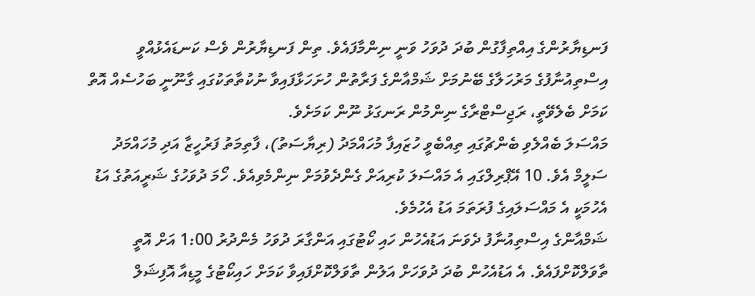ފަނޑިޔާރުންގެ އިއްތިފާގުން ބުދަ ދުވަހު ވަނީ ނިންމާފައެވެ. ތިން ފަނޑިޔާރުން ވެސް ކަނޑައެޅުއްވީ އިސްތިއުނާފުގެ މަރުހަލާގެ ބޭނުމަށް ޝަމްއާންގެ ފަރާތުން ހުށަހަޅާފައިވާ ނުކުތާތަކުގައި ގާނޫނީ ބަހުސެއް އޮތް ކަމަށް ބެލެވޭތީ، ރަޖިސްޓްރާގެ ނިންމުން ރަނގަޅު ނޫން ކަމަށެވެ.
މައްސަލަ ބެއްލެވި ބެންޗުގައި ތިއްބެވީ ހުޒައިފާ މުހައްމަދު (ރިޔާސަތު)، ފާތިމަތު ފަރުހީޒާ އަދި މުހައްމަދު ސަލީމް އެވެ. 10 އޭޕްރިލްގައި އެ މައްސަލަ ކުރިއަށް ގެންދެވުމަށް ނިންމެވިއެވެ. ހޯމަ ދުވަހުގެ ޝަރީއަތުގެ އަޑު އެހުމަކީ އެ މައްސަލައިގެ ފުރަތަމަ އަޑު އެހުމެވެ.
ޝަމްއާންގެ އިސްތިއުނާފު ދެވަނަ އަޑުއެހުން ހައި ކޯޓުގައި އަންގާރަ ދުވަހު މެންދުރު 1:00 އަށް އޮތީ ތާވަލްކޮށްފައެވެ. އެ އަޑުއެހުން ބުދަ ދުވަހަށް އަލުން ތާވަލްކޮށްފައިވާ ކަމަށް ހައިކޯޓުގެ މީޑިއާ އޮފިޝަލް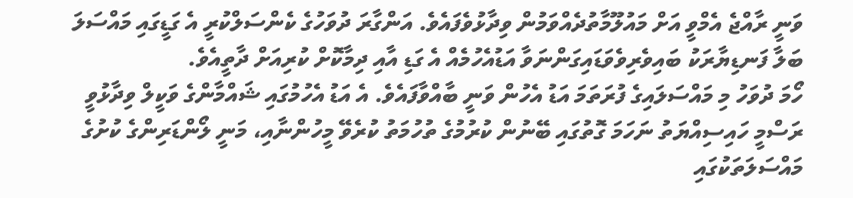ވަނީ ރާއްޖެ އެމްވީ އަށް މައުލޫމާތުދެއްވަމުން ވިދާޅުވެފައެވެ. އަންގާރަ ދުވަހުގެ ކެންސަލްކުރީ އެ ގަޑީގައި މައްސަލަ ބަލާ ފަނޑިޔާރަކު ބައިވެރިވެވަޑައިގަންނަވާ އަޑުއެހުމެއް އެ ގަޑި އާއި ދިމާކޮށް ކުރިއަށް ދާތީއެވެ.
ހޯމަ ދުވަހު މި މައްސަލައިގެ ފުރަތަމަ އަޑު އެހުން ވަނީ ބާއްވާފައެވެ. އެ އަޑު އެހުމުގައި ޝައްމާންގެ ވަކީލް ވިދާޅުވީ ރަސްމީ ހައިސިއްޔަތު ނަހަމަ ގޮތުގައި ބޭނުން ކުރުމުގެ ތުހުމަތު ކުރެވޭ މީހުންނާއި، މަނީ ލޯންޑަރިންގެ ކުށުގެ މައްސަލަތަކުގައި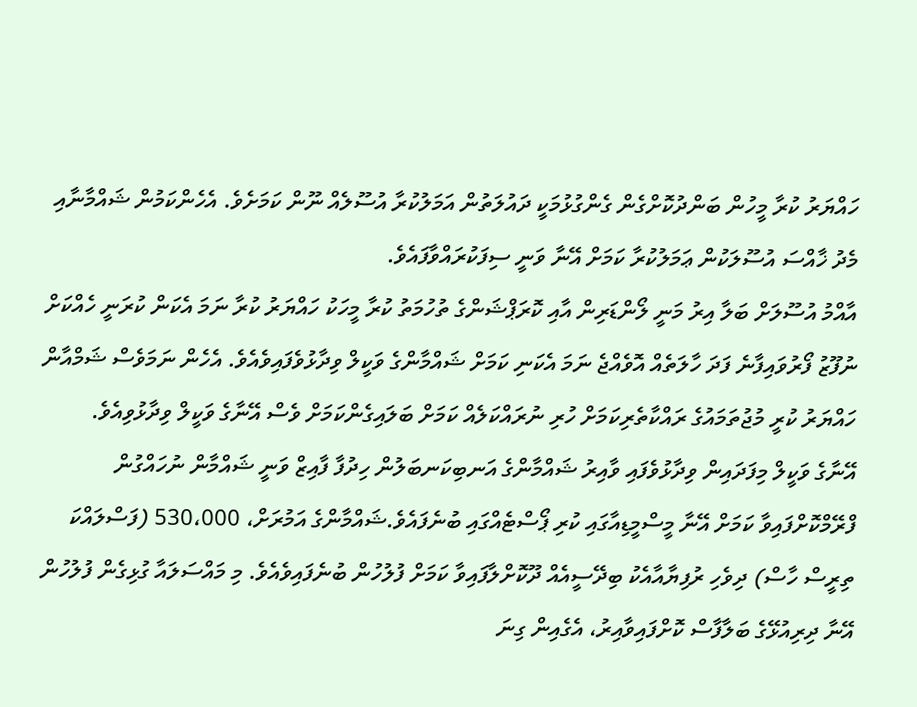ހައްޔަރު ކުރާ މީހުން ބަންދުކޮށްގެން ގެންގުޅުމަކީ ދައުލަތުން އަމަލުކުރާ އުސޫލެއް ނޫން ކަމަށެވެ. އެހެންކަމުން ޝައްމާނާއި މެދު ޚާއްސަ އުސޫލަކުން ޢަމަލުކުރާ ކަމަށް އޭނާ ވަނީ ސިފަކުރައްވާފައެވެ.
އާއްމު އުސޫލަށް ބަލާ އިރު މަނީ ލޯންޑަރިން އާއި ކޮރަޕްޝަންގެ ތުހުމަތު ކުރާ މީހަކު ހައްޔަރު ކުރާ ނަމަ އެކަން ކުރަނީ ހެއްކަށް ނުފޫޒު ފޯރުވައިފާނެ ފަދަ ހާލަތެއް އޮވެއްޖެ ނަމަ އެކަނި ކަމަށް ޝައްމާންގެ ވަކީލް ވިދާޅުވެފައިވެއެވެ. އެހެން ނަމަވެސް ޝަމްއާން ހައްޔަރު ކުރީ މުޖުތަމައުގެ ރައްކާތެރިކަމަށް ހުރި ނުރައްކަލެއް ކަމަށް ބަލައިގެންކަމަށް ވެސް އޭނާގެ ވަކީލް ވިދާޅުވިއެވެ.
އޭނާގެ ވަކީލް މިފަދައިން ވިދާޅުވެފައި ވާއިރު ޝައްމާންގެ އަނބިކަނބަލުން ހިދުފާ ފާއިޒް ވަނީ ޝައްމާން ނުހައްގުން ފްރޭމްކޮށްފައިވާ ކަމަށް އޭނާ މީސްމީޑިއާގައި ކުރި ޕޯސްޓެއްގައި ބުނެފައެވެ.ޝައްމާންގެ އަމުރަށް، 530،000 (ފަސްލައްކަ ތިރީސް ހާސް) ދިވެހި ރުފިޔާއާއެކު ބިދޭސީއެއް ދޫކޮށްލާފައިވާ ކަމަށް ފުލުހުން ބުނެފައިވެއެވެ. މި މައްސަލައާ ގުޅިގެން ފުލުހުން އޭނާ ދިރިއުޅޭގެ ބަލާފާސް ކޮށްފައިވާއިރު، އެގެއިން ގިނަ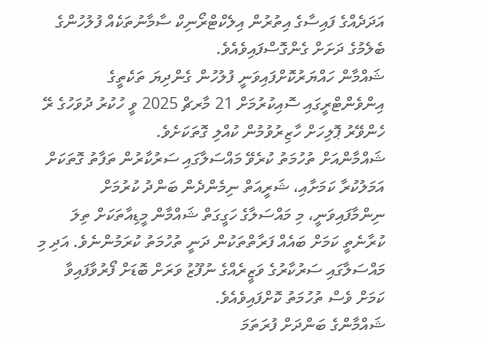އަދަދެއްގެ ފައިސާގެ އިތުރުން އިލެކްޓްރޯނިކް ސާމާނުތަކެއް ފުލުހުންގެ ބެލެމުގެ ދަށަށް ގެންގޮސްފައިވެއެވެ.
ޝައްމާން ހައްޔަރުކޮށްފައިވަނީ ފުލުހުން ގެންދިޔަ ތަކެތީގެ އިންވެންޓްރީގައި ސޮއިކުރުމަށް 21 މާރޗް 2025 ވީ ހުކުރު ދުވަހުގެ ރޭ ހެންވޭރު ޕޮލިހަށް ހާޒިރުވުމުން ކުއްލި ގޮތަކަށެވެ.
ޝައްމާންއަށް ތުހުމަތު ކުރެވޭ މައްސަލާގައި ސަރުކާރުން ތަފާތު ގޮތަކަށް އަމަލުކުރާ ކަމަށާއި، ޝަރީއަތް ނިމެންދެން ބަންދު ކުރުމަށް ނިންމާފައިވަނީ، މި މައްސަލާގެ ހަގީގަތް ޝައްމާން މީޑިއާތަކަށް ތިލަ ކުރާނެތީ ކަމަށް ބައެއް ފަރާތްތަކުން ދަނީ ތުހުމަތު ކުރަމުންނެވެ. އަދި މި މައްސަލާގައި ސަރުކާރުގެ ވަޒީރެއްގެ ނުފޫޒު ވަރަށް ބޮޑަށް ފޯރުވާފައިވާ ކަމަށް ވެސް ތުހުމަތު ކޮށްފައިވެއެވެ.
ޝައްމާންގެ ބަންދަށް ފުރަތަމަ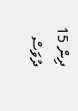ދިން 15 ދުވަސް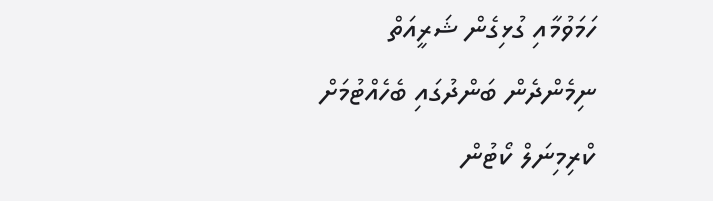ހަމަވުމާއި ގުޅިގެން ޝަރީއަތް ނިމެންދެން ބަންދުގައި ބެހެއްޓުމަށް ކްރިމިނަލް ކޯޓުން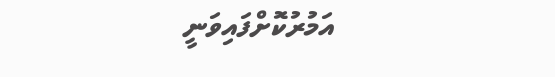އަމުރުކޮށްފައިވަނީ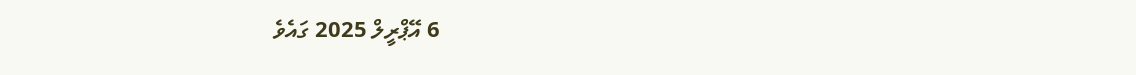6 އޭޕްރީލް 2025 ގައެވެ